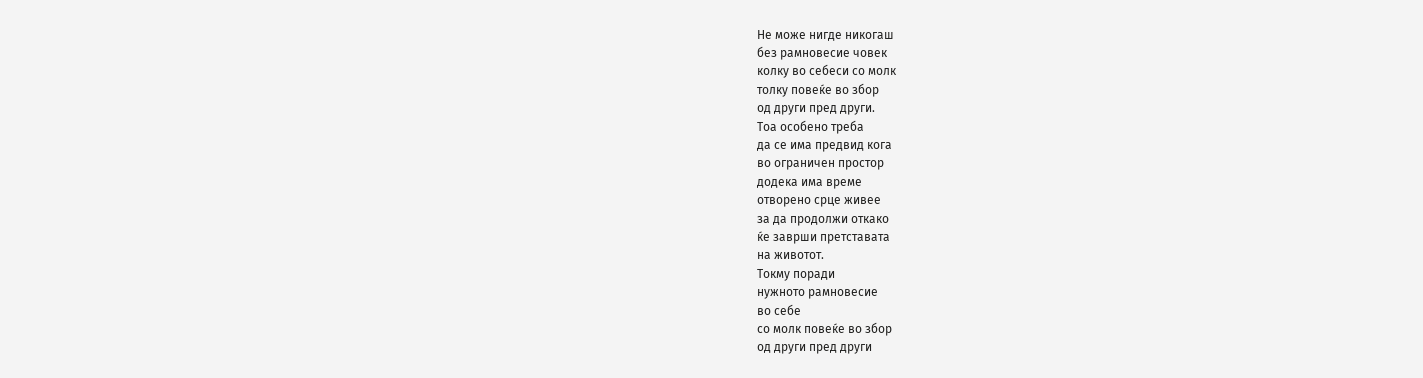Не може нигде никогаш
без рамновесие човек
колку во себеси со молк
толку повеќе во збор
од други пред други.
Тоа особено треба
да се има предвид кога
во ограничен простор
додека има време
отворено срце живее
за да продолжи откако
ќе заврши претставата
на животот.
Токму поради
нужното рамновесие
во себе
со молк повеќе во збор
од други пред други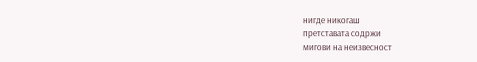нигде никогаш
претставата содржи
мигови на неизвесност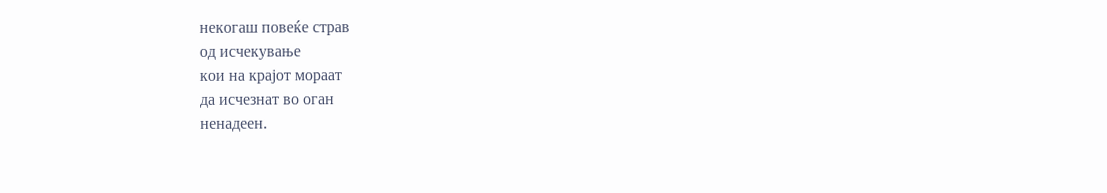некогаш повеќе страв
од исчекување
кои на крајот мораат
да исчезнат во оган
ненадеен.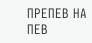ПРЕПЕВ НА ПЕВ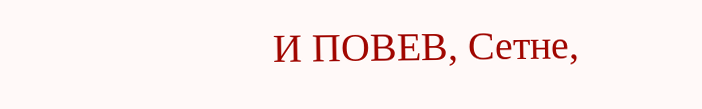И ПОВЕВ, Сетне,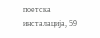поетска инсталација, 59